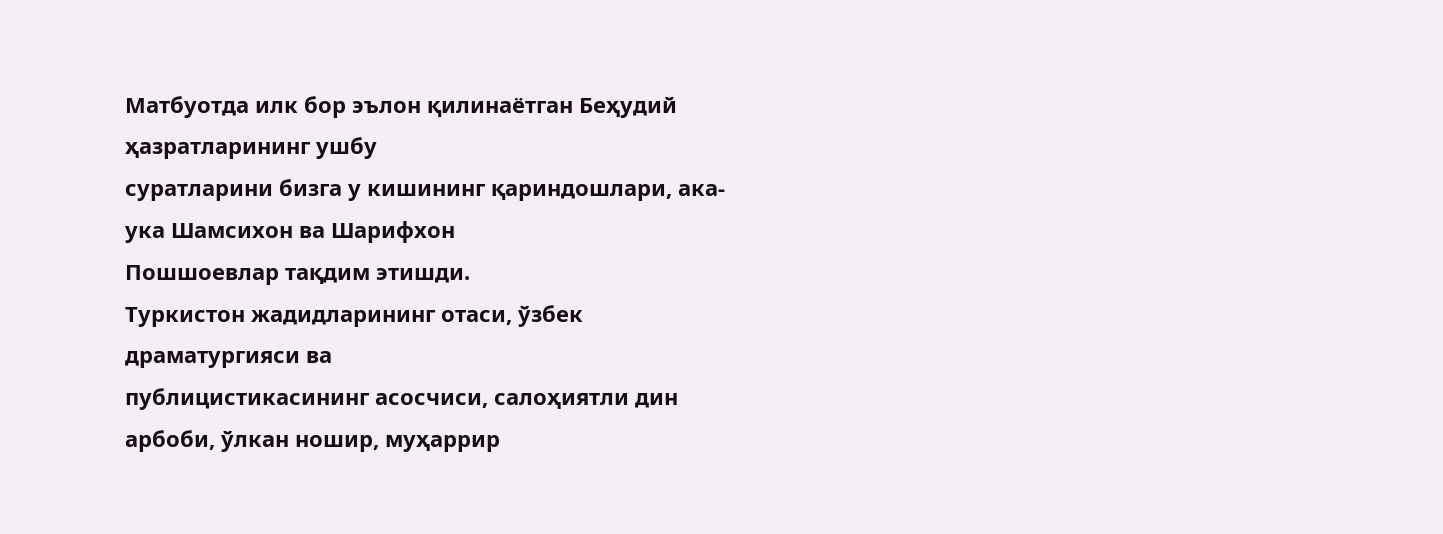Матбуотда илк бор эълон қилинаётган Беҳудий ҳазратларининг ушбу
суратларини бизга у кишининг қариндошлари, ака-ука Шамсихон ва Шарифхон
Пошшоевлар тақдим этишди.
Туркистон жадидларининг отаси, ўзбек драматургияси ва
публицистикасининг асосчиси, салоҳиятли дин арбоби, ўлкан ношир, муҳаррир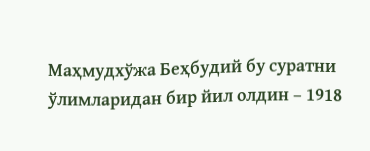Маҳмудхўжа Беҳбудий бу суратни ўлимларидан бир йил олдин – 1918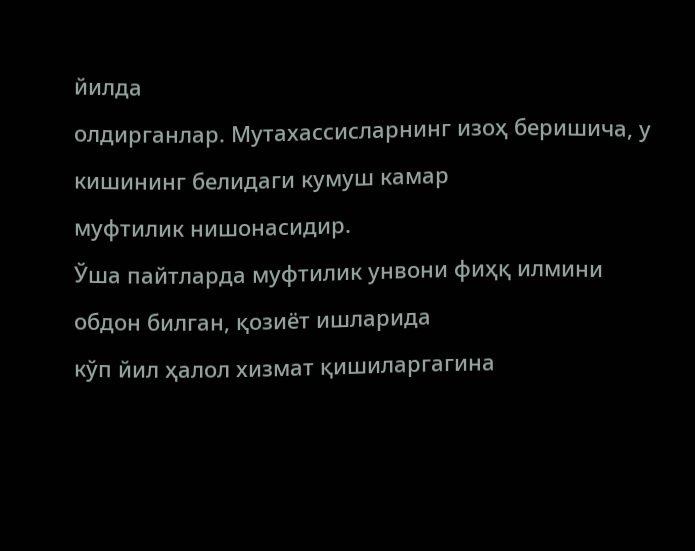йилда
олдирганлар. Мутахассисларнинг изоҳ беришича, у кишининг белидаги кумуш камар
муфтилик нишонасидир.
Ўша пайтларда муфтилик унвони фиҳқ илмини обдон билган, қозиёт ишларида
кўп йил ҳалол хизмат қишиларгагина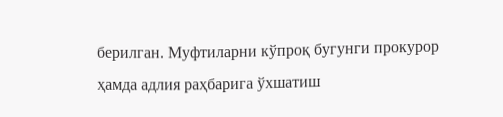берилган. Муфтиларни кўпроқ бугунги прокурор
ҳамда адлия раҳбарига ўхшатиш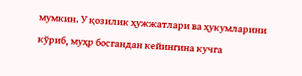мумкин. У қозилик ҳужжатлари ва ҳукумларини
кўриб, муҳр босгандан кейингина кучга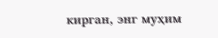кирган, энг муҳим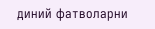диний фатволарни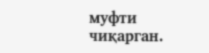муфти
чиқарган.